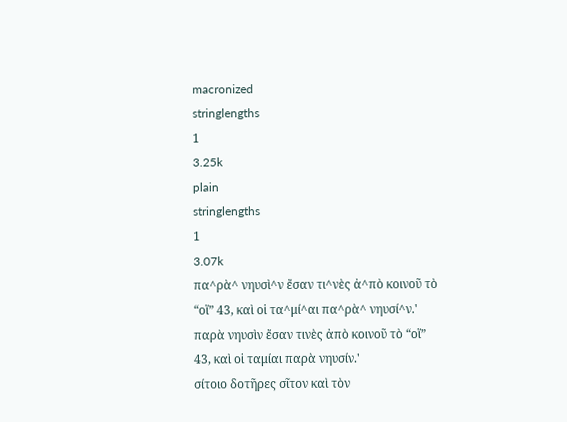macronized
stringlengths
1
3.25k
plain
stringlengths
1
3.07k
πα^ρὰ^ νηυσὶ^ν ἔσαν τι^νὲς ἀ^πὸ κοινοῦ τὸ “οἵ” 43, καὶ οἱ τα^μί^αι πα^ρὰ^ νηυσί^ν.'
παρὰ νηυσὶν ἔσαν τινὲς ἀπὸ κοινοῦ τὸ “οἵ” 43, καὶ οἱ ταμίαι παρὰ νηυσίν.'
σίτοιο δοτῆρες σῖτον καὶ τὸν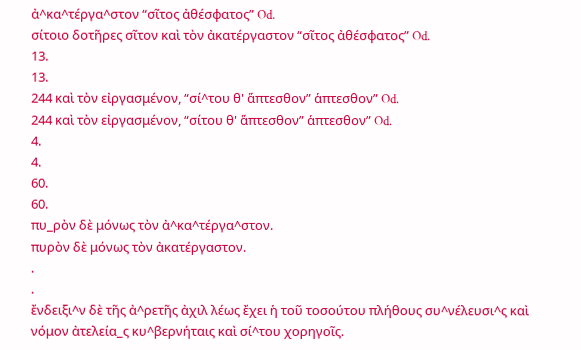ἀ^κα^τέργα^στον “σῖτος ἀθέσφατος” Od.
σίτοιο δοτῆρες σῖτον καὶ τὸν ἀκατέργαστον “σῖτος ἀθέσφατος” Od.
13.
13.
244 καὶ τὸν εἰργασμένον, “σί^του θ' ἅπτεσθον” ἁπτεσθον” Od.
244 καὶ τὸν εἰργασμένον, “σίτου θ' ἅπτεσθον” ἁπτεσθον” Od.
4.
4.
60.
60.
πυ_ρὸν δὲ μόνως τὸν ἀ^κα^τέργα^στον.
πυρὸν δὲ μόνως τὸν ἀκατέργαστον.
.
.
ἔνδειξι^ν δὲ τῆς ἀ^ρετῆς ἀχιλ λέως ἔχει ἡ τοῦ τοσούτου πλήθους συ^νέλευσι^ς καὶ νόμον ἀτελεία_ς κυ^βερνήταις καὶ σί^του χορηγοῖς.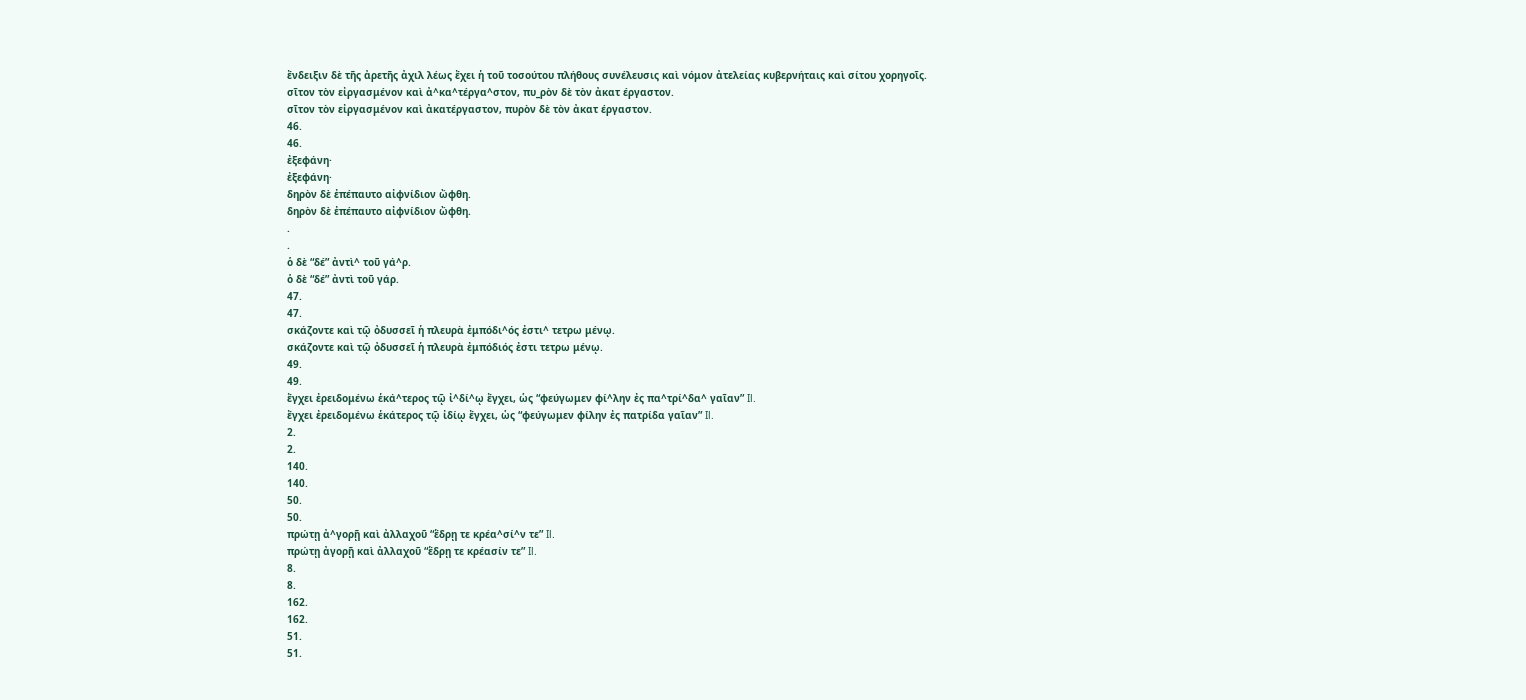ἔνδειξιν δὲ τῆς ἀρετῆς ἀχιλ λέως ἔχει ἡ τοῦ τοσούτου πλήθους συνέλευσις καὶ νόμον ἀτελείας κυβερνήταις καὶ σίτου χορηγοῖς.
σῖτον τὸν εἰργασμένον καὶ ἀ^κα^τέργα^στον, πυ_ρὸν δὲ τὸν ἀκατ έργαστον.
σῖτον τὸν εἰργασμένον καὶ ἀκατέργαστον, πυρὸν δὲ τὸν ἀκατ έργαστον.
46.
46.
ἐξεφάνη·
ἐξεφάνη·
δηρὸν δὲ ἐπέπαυτο αἰφνίδιον ὤφθη.
δηρὸν δὲ ἐπέπαυτο αἰφνίδιον ὤφθη.
.
.
ὁ δὲ “δέ” ἀντὶ^ τοῦ γά^ρ.
ὁ δὲ “δέ” ἀντὶ τοῦ γάρ.
47.
47.
σκάζοντε καὶ τῷ ὀδυσσεῖ ἡ πλευρὰ ἐμπόδι^ός ἐστι^ τετρω μένῳ.
σκάζοντε καὶ τῷ ὀδυσσεῖ ἡ πλευρὰ ἐμπόδιός ἐστι τετρω μένῳ.
49.
49.
ἔγχει ἐρειδομένω ἑκά^τερος τῷ ἰ^δί^ῳ ἔγχει, ὡς “φεύγωμεν φί^λην ἐς πα^τρί^δα^ γαῖαν” Il.
ἔγχει ἐρειδομένω ἑκάτερος τῷ ἰδίῳ ἔγχει, ὡς “φεύγωμεν φίλην ἐς πατρίδα γαῖαν” Il.
2.
2.
140.
140.
50.
50.
πρώτῃ ἀ^γορῇ καὶ ἀλλαχοῦ “ἕδρῃ τε κρέα^σί^ν τε” Il.
πρώτῃ ἀγορῇ καὶ ἀλλαχοῦ “ἕδρῃ τε κρέασίν τε” Il.
8.
8.
162.
162.
51.
51.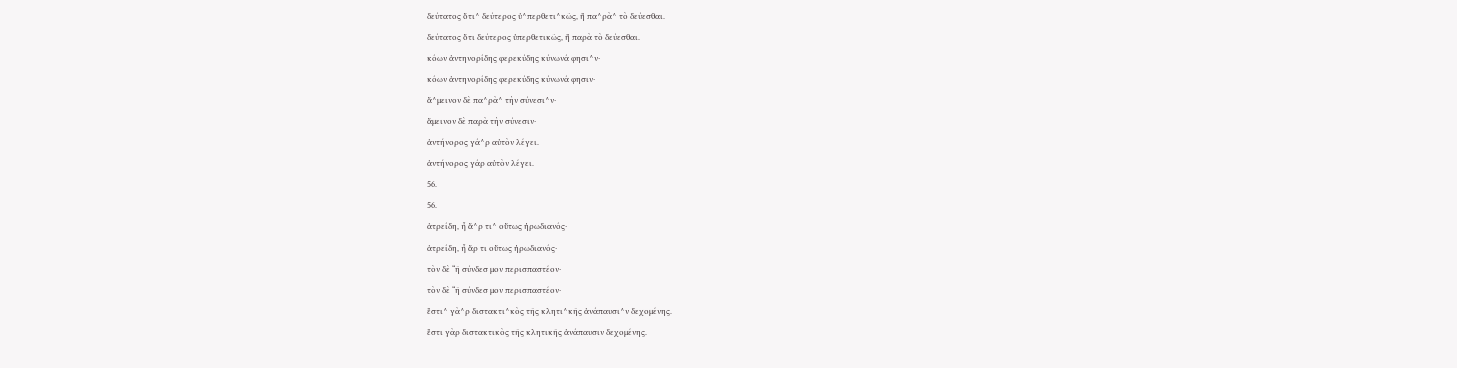δεύτατος ὅτι^ δεύτερος ὑ^περθετι^κῶς, ἢ πα^ρὰ^ τὸ δεύεσθαι.
δεύτατος ὅτι δεύτερος ὑπερθετικῶς, ἢ παρὰ τὸ δεύεσθαι.
κόων ἀντηνορίδης φερεκύδης κύνωνά φησι^ν·
κόων ἀντηνορίδης φερεκύδης κύνωνά φησιν·
ἄ^μεινον δὲ πα^ρὰ^ τὴν σύνεσι^ν·
ἄμεινον δὲ παρὰ τὴν σύνεσιν·
ἀντήνορος γά^ρ αὐτὸν λέγει.
ἀντήνορος γάρ αὐτὸν λέγει.
56.
56.
ἀτρείδη, ἦ ἄ^ρ τι^ οὕτως ἡρωδιανός·
ἀτρείδη, ἦ ἄρ τι οὕτως ἡρωδιανός·
τὸν δὲ “ῆ σύνδεσ μον περισπαστέον·
τὸν δὲ “ῆ σύνδεσ μον περισπαστέον·
ἔστι^ γὰ^ρ διστακτι^κὸς τῆς κλητι^κῆς ἀνάπαυσι^ν δεχομένης.
ἔστι γὰρ διστακτικὸς τῆς κλητικῆς ἀνάπαυσιν δεχομένης.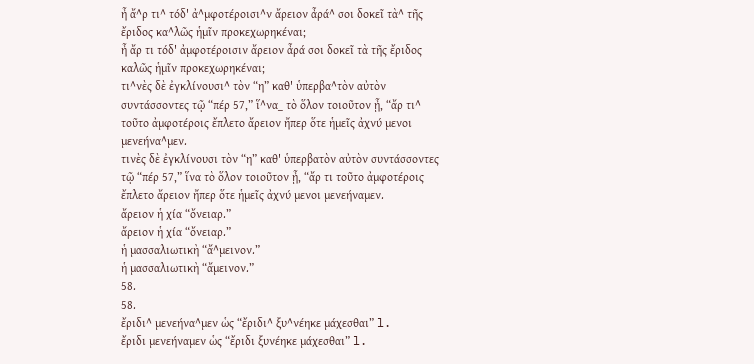ἦ ἄ^ρ τι^ τόδ' ἀ^μφοτέροισι^ν ἄρειον ἆρά^ σοι δοκεῖ τὰ^ τῆς ἔριδος κα^λῶς ἡμῖν προκεχωρηκέναι;
ἦ ἄρ τι τόδ' ἀμφοτέροισιν ἄρειον ἆρά σοι δοκεῖ τὰ τῆς ἔριδος καλῶς ἡμῖν προκεχωρηκέναι;
τι^νὲς δὲ ἐγκλίνουσι^ τὸν “η” καθ' ὑπερβα^τὸν αὐτὸν συντάσσοντες τῷ “πέρ 57,” ἵ^να_ τὸ ὅλον τοιοῦτον ᾖ, “ἄρ τι^ τοῦτο ἀμφοτέροις ἔπλετο ἄρειον ἤπερ ὅτε ἡμεῖς ἀχνύ μενοι μενεήνα^μεν.
τινὲς δὲ ἐγκλίνουσι τὸν “η” καθ' ὑπερβατὸν αὐτὸν συντάσσοντες τῷ “πέρ 57,” ἵνα τὸ ὅλον τοιοῦτον ᾖ, “ἄρ τι τοῦτο ἀμφοτέροις ἔπλετο ἄρειον ἤπερ ὅτε ἡμεῖς ἀχνύ μενοι μενεήναμεν.
ἄρειον ἡ χία “ὄνειαρ.”
ἄρειον ἡ χία “ὄνειαρ.”
ἡ μασσαλιωτικὴ “ἄ^μεινον.”
ἡ μασσαλιωτικὴ “ἄμεινον.”
58.
58.
ἔριδι^ μενεήνα^μεν ὡς “ἔριδι^ ξυ^νέηκε μάχεσθαι” l.
ἔριδι μενεήναμεν ὡς “ἔριδι ξυνέηκε μάχεσθαι” l.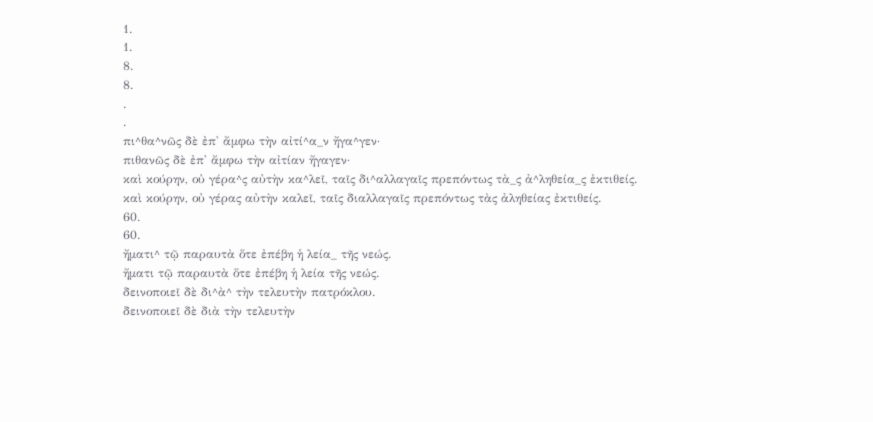1.
1.
8.
8.
.
.
πι^θα^νῶς δὲ ἐπ' ἄμφω τὴν αἰτί^α_ν ἤγα^γεν·
πιθανῶς δὲ ἐπ' ἄμφω τὴν αἰτίαν ἤγαγεν·
καὶ κούρην, οὐ γέρα^ς αὐτὴν κα^λεῖ, ταῖς δι^αλλαγαῖς πρεπόντως τὰ_ς ἀ^ληθεία_ς ἐκτιθείς.
καὶ κούρην, οὐ γέρας αὐτὴν καλεῖ, ταῖς διαλλαγαῖς πρεπόντως τὰς ἀληθείας ἐκτιθείς.
60.
60.
ἤματι^ τῷ παραυτὰ ὅτε ἐπέβη ἡ λεία_ τῆς νεώς.
ἤματι τῷ παραυτὰ ὅτε ἐπέβη ἡ λεία τῆς νεώς.
δεινοποιεῖ δὲ δι^ὰ^ τὴν τελευτὴν πατρόκλου.
δεινοποιεῖ δὲ διὰ τὴν τελευτὴν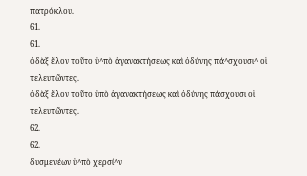πατρόκλου.
61.
61.
ὀδὰξ ἕλον τοῦτο ὑ^πὸ ἀγανακτήσεως καὶ ὀδύνης πά^σχουσι^ οἱ τελευτῶντες.
ὀδὰξ ἕλον τοῦτο ὑπὸ ἀγανακτήσεως καὶ ὀδύνης πάσχουσι οἱ τελευτῶντες.
62.
62.
δυσμενέων ὑ^πὸ χερσί^ν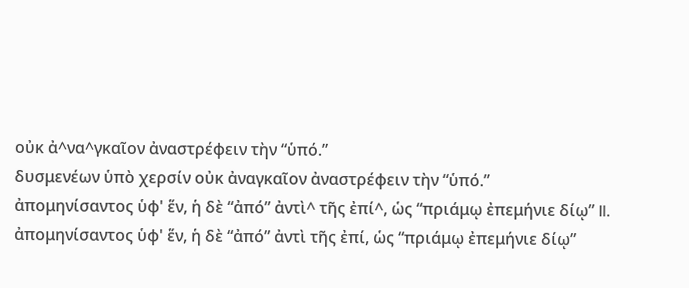οὐκ ἀ^να^γκαῖον ἀναστρέφειν τὴν “ὑπό.”
δυσμενέων ὑπὸ χερσίν οὐκ ἀναγκαῖον ἀναστρέφειν τὴν “ὑπό.”
ἀπομηνίσαντος ὑφ' ἕν, ἡ δὲ “ἀπό” ἀντὶ^ τῆς ἐπί^, ὡς “πριάμῳ ἐπεμήνιε δίῳ” Il.
ἀπομηνίσαντος ὑφ' ἕν, ἡ δὲ “ἀπό” ἀντὶ τῆς ἐπί, ὡς “πριάμῳ ἐπεμήνιε δίῳ”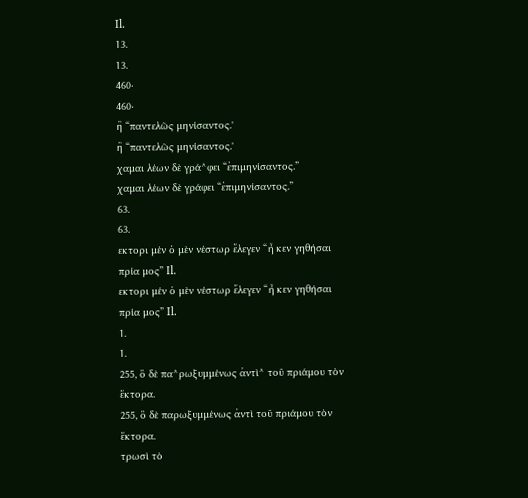Il.
13.
13.
460·
460·
ἢ “παντελῶς μηνίσαντος.'
ἢ “παντελῶς μηνίσαντος.'
χαμαι λέων δὲ γρά^φει “ἐπιμηνίσαντος.”
χαμαι λέων δὲ γράφει “ἐπιμηνίσαντος.”
63.
63.
εκτορι μέν ὁ μὲν νέστωρ ἔλεγεν “ἦ κεν γηθήσαι πρία μος” Il.
εκτορι μέν ὁ μὲν νέστωρ ἔλεγεν “ἦ κεν γηθήσαι πρία μος” Il.
1.
1.
255, ὃ δὲ πα^ρωξυμμένως ἀντὶ^ τοῦ πριάμου τὸν ἕκτορα.
255, ὃ δὲ παρωξυμμένως ἀντὶ τοῦ πριάμου τὸν ἕκτορα.
τρωσὶ τὸ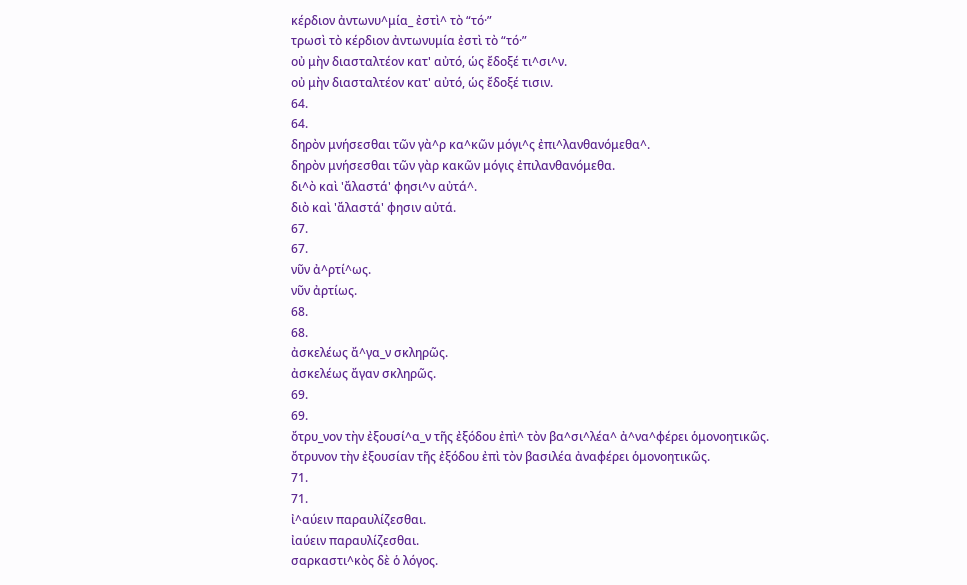κέρδιον ἀντωνυ^μία_ ἐστὶ^ τὸ “τό·”
τρωσὶ τὸ κέρδιον ἀντωνυμία ἐστὶ τὸ “τό·”
οὐ μὴν διασταλτέον κατ' αὐτό, ὡς ἔδοξέ τι^σι^ν.
οὐ μὴν διασταλτέον κατ' αὐτό, ὡς ἔδοξέ τισιν.
64.
64.
δηρὸν μνήσεσθαι τῶν γὰ^ρ κα^κῶν μόγι^ς ἐπι^λανθανόμεθα^.
δηρὸν μνήσεσθαι τῶν γὰρ κακῶν μόγις ἐπιλανθανόμεθα.
δι^ὸ καὶ 'ἄλαστά' φησι^ν αὐτά^.
διὸ καὶ 'ἄλαστά' φησιν αὐτά.
67.
67.
νῦν ἀ^ρτί^ως.
νῦν ἀρτίως.
68.
68.
ἀσκελέως ἄ^γα_ν σκληρῶς.
ἀσκελέως ἄγαν σκληρῶς.
69.
69.
ὄτρυ_νον τὴν ἐξουσί^α_ν τῆς ἐξόδου ἐπὶ^ τὸν βα^σι^λέα^ ἀ^να^φέρει ὁμονοητικῶς.
ὄτρυνον τὴν ἐξουσίαν τῆς ἐξόδου ἐπὶ τὸν βασιλέα ἀναφέρει ὁμονοητικῶς.
71.
71.
ἰ^αύειν παραυλίζεσθαι.
ἰαύειν παραυλίζεσθαι.
σαρκαστι^κὸς δὲ ὁ λόγος.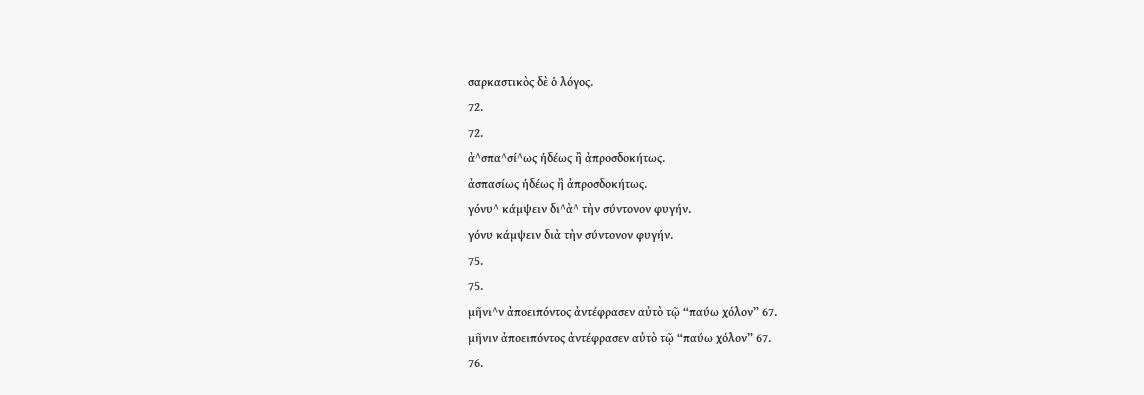σαρκαστικὸς δὲ ὁ λόγος.
72.
72.
ἀ^σπα^σί^ως ἡδέως ἢ ἀπροσδοκήτως.
ἀσπασίως ἡδέως ἢ ἀπροσδοκήτως.
γόνυ^ κάμψειν δι^ὰ^ τὴν σύντονον φυγήν.
γόνυ κάμψειν διὰ τὴν σύντονον φυγήν.
75.
75.
μῆνι^ν ἀποειπόντος ἀντέφρασεν αὐτὸ τῷ “παύω χόλον” 67.
μῆνιν ἀποειπόντος ἀντέφρασεν αὐτὸ τῷ “παύω χόλον” 67.
76.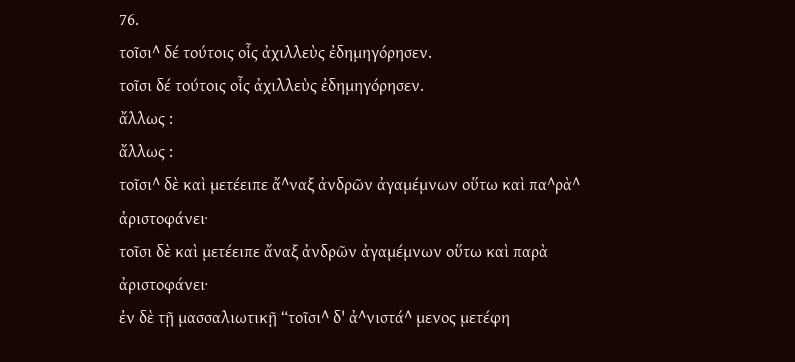76.
τοῖσι^ δέ τούτοις οἷς ἀχιλλεὺς ἐδημηγόρησεν.
τοῖσι δέ τούτοις οἷς ἀχιλλεὺς ἐδημηγόρησεν.
ἄλλως :
ἄλλως :
τοῖσι^ δὲ καὶ μετέειπε ἄ^ναξ ἀνδρῶν ἀγαμέμνων οὕτω καὶ πα^ρὰ^ ἀριστοφάνει·
τοῖσι δὲ καὶ μετέειπε ἄναξ ἀνδρῶν ἀγαμέμνων οὕτω καὶ παρὰ ἀριστοφάνει·
ἐν δὲ τῇ μασσαλιωτικῇ “τοῖσι^ δ' ἀ^νιστά^ μενος μετέφη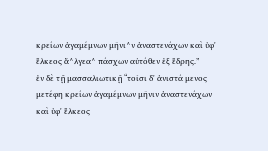κρείων ἀγαμέμνων μῆνι^ν ἀναστενάχων καὶ ὑφ' ἕλκεος ἄ^λγεα^ πάσχων αὐτόθεν ἐξ ἕδρης.”
ἐν δὲ τῇ μασσαλιωτικῇ “τοῖσι δ' ἀνιστά μενος μετέφη κρείων ἀγαμέμνων μῆνιν ἀναστενάχων καὶ ὑφ' ἕλκεος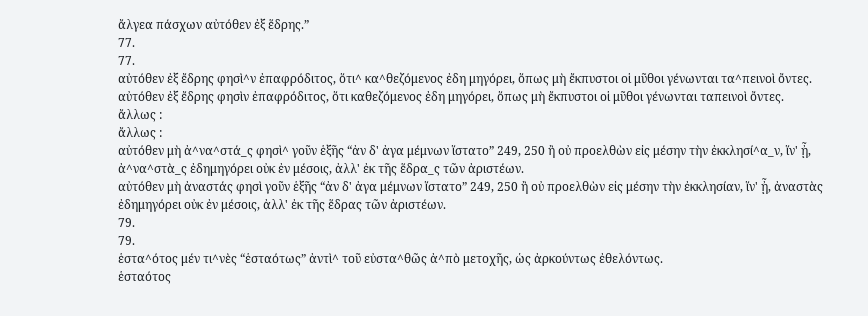ἄλγεα πάσχων αὐτόθεν ἐξ ἕδρης.”
77.
77.
αὐτόθεν ἐξ ἔδρης φησὶ^ν ἐπαφρόδιτος, ὅτι^ κα^θεζόμενος ἐδη μηγόρει, ὅπως μὴ ἔκπυστοι οἱ μῦθοι γένωνται τα^πεινοὶ ὄντες.
αὐτόθεν ἐξ ἔδρης φησὶν ἐπαφρόδιτος, ὅτι καθεζόμενος ἐδη μηγόρει, ὅπως μὴ ἔκπυστοι οἱ μῦθοι γένωνται ταπεινοὶ ὄντες.
ἄλλως :
ἄλλως :
αὐτόθεν μὴ ἀ^να^στά_ς φησὶ^ γοῦν ἑξῆς “ἀν δ' ἀγα μέμνων ἵστατο” 249, 250 ἢ οὐ προελθὼν εἰς μέσην τὴν ἐκκλησί^α_ν, ἵν' ᾖ, ἀ^να^στὰ_ς ἐδημηγόρει οὐκ ἐν μέσοις, ἀλλ' ἐκ τῆς ἕδρα_ς τῶν ἀριστέων.
αὐτόθεν μὴ ἀναστάς φησὶ γοῦν ἑξῆς “ἀν δ' ἀγα μέμνων ἵστατο” 249, 250 ἢ οὐ προελθὼν εἰς μέσην τὴν ἐκκλησίαν, ἵν' ᾖ, ἀναστὰς ἐδημηγόρει οὐκ ἐν μέσοις, ἀλλ' ἐκ τῆς ἕδρας τῶν ἀριστέων.
79.
79.
ἑστα^ότος μέν τι^νὲς “ἑσταότως” ἀντὶ^ τοῦ εὐστα^θῶς ἀ^πὸ μετοχῆς, ὡς ἀρκούντως ἐθελόντως.
ἑσταότος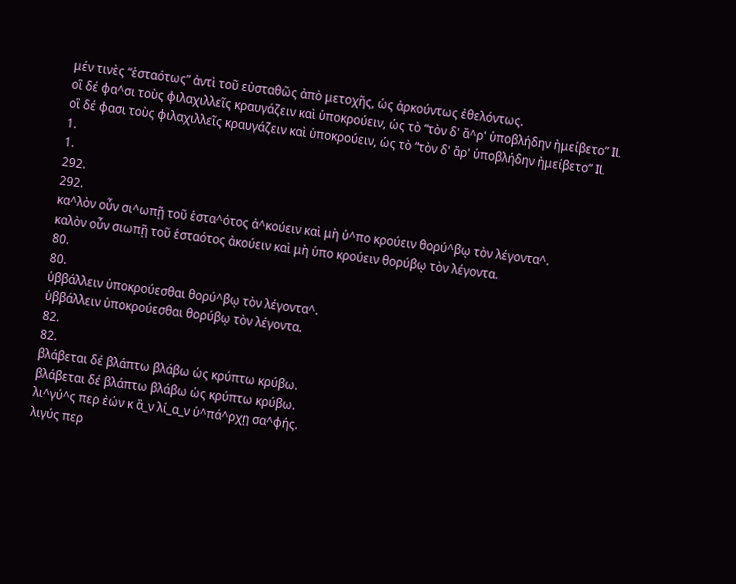μέν τινὲς “ἑσταότως” ἀντὶ τοῦ εὐσταθῶς ἀπὸ μετοχῆς, ὡς ἀρκούντως ἐθελόντως.
οἳ δέ φα^σι τοὺς φιλαχιλλεῖς κραυγάζειν καὶ ὑποκρούειν, ὡς τὸ “τὸν δ' ἄ^ρ' ὑποβλήδην ἠμείβετο” Il.
οἳ δέ φασι τοὺς φιλαχιλλεῖς κραυγάζειν καὶ ὑποκρούειν, ὡς τὸ “τὸν δ' ἄρ' ὑποβλήδην ἠμείβετο” Il.
1.
1.
292.
292.
κα^λὸν οὖν σι^ωπῇ τοῦ ἑστα^ότος ἀ^κούειν καὶ μὴ ὑ^πο κρούειν θορύ^βῳ τὸν λέγοντα^.
καλὸν οὖν σιωπῇ τοῦ ἑσταότος ἀκούειν καὶ μὴ ὑπο κρούειν θορύβῳ τὸν λέγοντα.
80.
80.
ὑββάλλειν ὑποκρούεσθαι θορύ^βῳ τὸν λέγοντα^.
ὑββάλλειν ὑποκρούεσθαι θορύβῳ τὸν λέγοντα.
82.
82.
βλάβεται δέ βλάπτω βλάβω ὡς κρύπτω κρύβω.
βλάβεται δέ βλάπτω βλάβω ὡς κρύπτω κρύβω.
λι^γύ^ς περ ἐών κ ἂ_ν λί_α_ν ὑ^πά^ρχῃ σα^φής.
λιγύς περ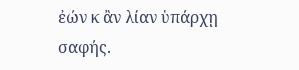ἐών κ ἂν λίαν ὑπάρχῃ σαφής.